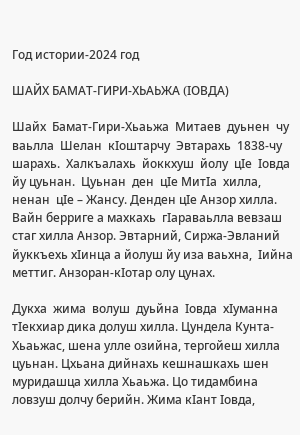Год истории-2024 год

ШАЙХ БАМАТ-ГИРИ-ХЬАЬЖА (IОВДА)

Шайх  Бамат-Гири-Хьаьжа  Митаев  дуьнен  чу ваьлла  Шелан  кIоштарчу  Эвтарахь  1838-чу  шарахь.  Халкъалахь  йоккхуш  йолу  цIе  Iовда  йу цуьнан.  Цуьнан  ден  цIе МитIа  хилла,  ненан  цIе – Жансу. Денден цIе Анзор хилла.   Вайн берриге а махкахь  гIараваьлла вевзаш  стаг хилла Анзор. Эвтарний, Сиржа-Эвланий йуккъехь хIинца а йолуш йу иза ваьхна,  Iийна меттиг. Анзоран-кIотар олу цунах.

Дукха  жима  волуш  дуьйна  Iовда  хIуманна тIекхиар дика долуш хилла. Цундела Кунта-Хьаьжас, шена улле озийна, тергойеш хилла цуьнан. Цхьана дийнахь кешнашкахь шен муридашца хилла Хьаьжа. Цо тидамбина ловзуш долчу берийн. Жима кIант Iовда,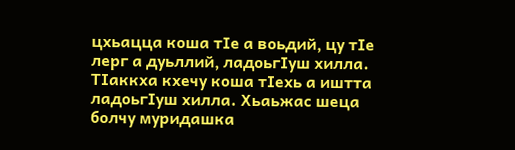цхьацца коша тIе а воьдий, цу тIе лерг а дуьллий, ладоьгIуш хилла. ТIаккха кхечу коша тIехь а иштта ладоьгIуш хилла. Хьаьжас шеца болчу муридашка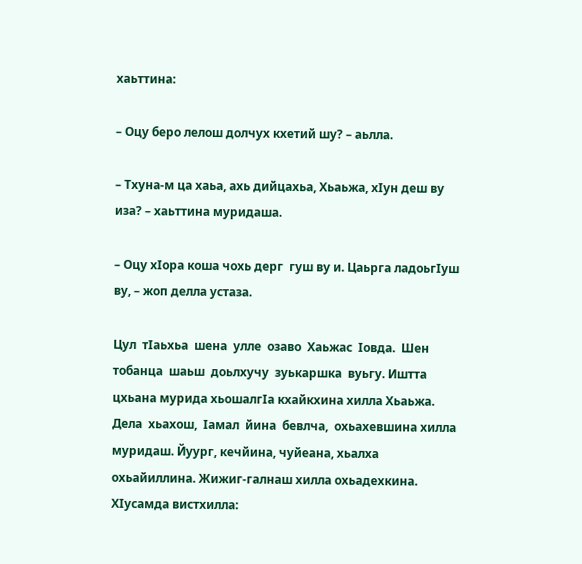хаьттина:

– Оцу беро лелош долчух кхетий шу? – аьлла.

– Тхуна-м ца хаьа, ахь дийцахьа, Хьаьжа, хIун деш ву иза? – хаьттина муридаша.

– Оцу хIора коша чохь дерг  гуш ву и. Цаьрга ладоьгIуш ву, – жоп делла устаза.

Цул  тIаьхьа  шена  улле  озаво  Хаьжас  Iовда.  Шен  тобанца  шаьш  доьлхучу  зуькаршка  вуьгу. Иштта цхьана мурида хьошалгIа кхайкхина хилла Хьаьжа. Дела  хьахош,  Iамал  йина  бевлча,  охьахевшина хилла муридаш. Йуург, кечйина, чуйеана, хьалха охьайиллина. Жижиг-галнаш хилла охьадехкина. ХIусамда вистхилла: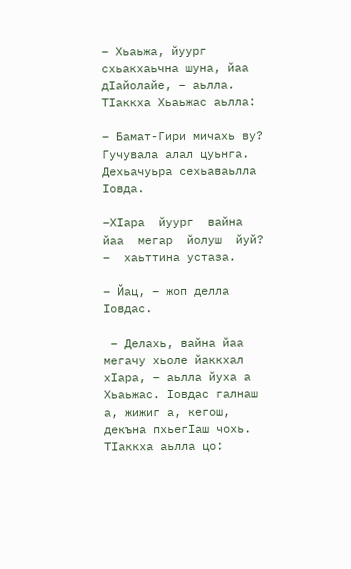– Хьаьжа, йуург схьакхаьчна шуна, йаа дIайолайе, – аьлла. ТIаккха Хьаьжас аьлла:

– Бамат-Гири мичахь ву? Гучувала алал цуьнга. Дехьачуьра сехьаваьлла Iовда.

–ХIара  йуург  вайна  йаа  мегар  йолуш  йуй?  –  хаьттина устаза.

– Йац, – жоп делла Iовдас.

 – Делахь, вайна йаа мегачу хьоле йаккхал хIара, – аьлла йуха а Хьаьжас. Iовдас галнаш а, жижиг а, кегош, декъна пхьегIаш чохь. ТIаккха аьлла цо: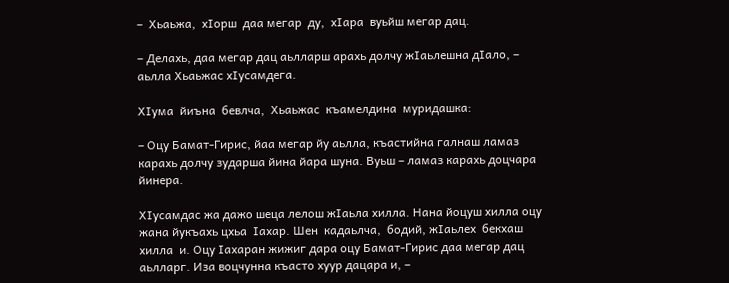–  Хьаьжа,  хIорш  даа мегар  ду,  хIара  вуьйш мегар дац.

– Делахь, даа мегар дац аьлларш арахь долчу жIаьлешна дIало, – аьлла Хьаьжас хIусамдега.

ХIума  йиъна  бевлча,  Хьаьжас  къамелдина  муридашка:

– Оцу Бамат-Гирис, йаа мегар йу аьлла, къастийна галнаш ламаз карахь долчу зударша йина йара шуна. Вуьш – ламаз карахь доцчара йинера.

ХIусамдас жа дажо шеца лелош жIаьла хилла. Нана йоцуш хилла оцу жана йукъахь цхьа  Iахар. Шен  кадаьлча,  бодий, жIаьлех  бекхаш  хилла  и. Оцу Iахаран жижиг дара оцу Бамат-Гирис даа мегар дац аьлларг. Иза воцчунна къасто хуур дацара и, –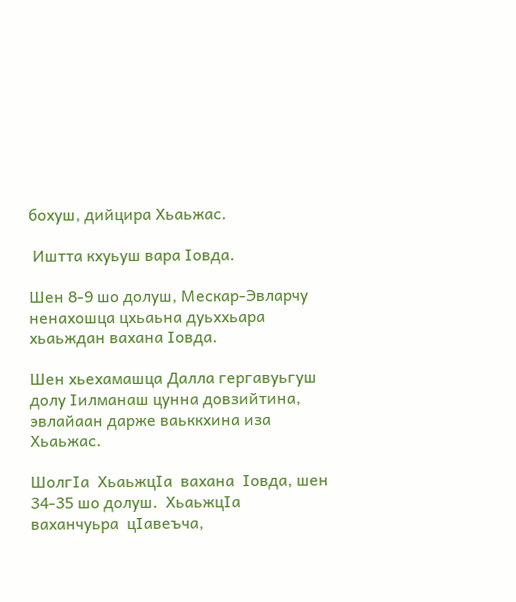бохуш, дийцира Хьаьжас.

 Иштта кхуьуш вара Iовда.

Шен 8-9 шо долуш, Мескар-Эвларчу ненахошца цхьаьна дуьххьара хьаьждан вахана Iовда.

Шен хьехамашца Далла гергавуьгуш долу Iилманаш цунна довзийтина, эвлайаан дарже ваьккхина иза Хьаьжас.

ШолгIа  ХьаьжцIа  вахана  Iовда, шен  34-35 шо долуш.  ХьаьжцIа  ваханчуьра  цIавеъча,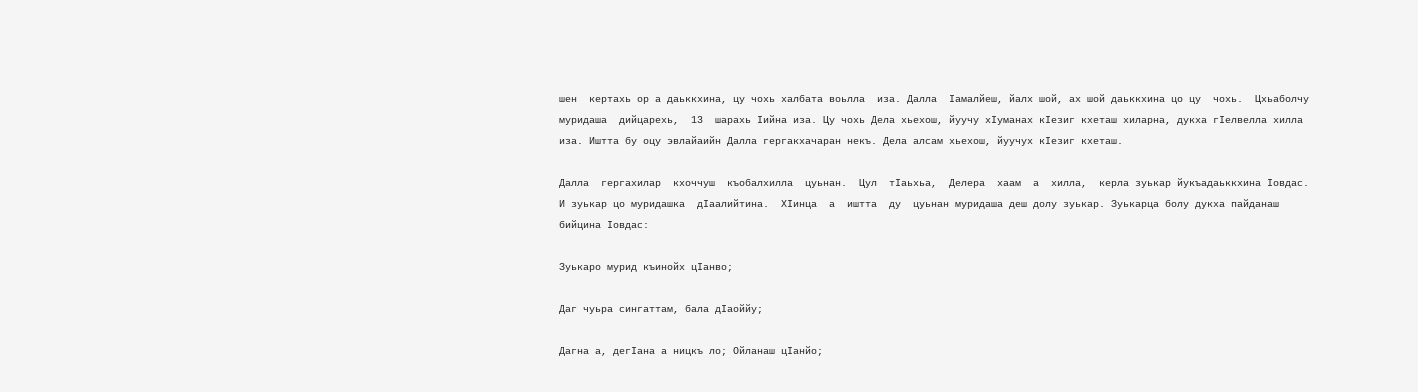шен  кертахь ор а даьккхина, цу чохь халбата воьлла  иза. Далла  Iамалйеш, йалх шой, ах шой даьккхина цо цу  чохь.  Цхьаболчу  муридаша  дийцарехь,  13  шарахь Iийна иза. Цу чохь Дела хьехош, йуучу хIуманах кIезиг кхеташ хиларна, дукха гIелвелла хилла иза. Иштта бу оцу эвлайаийн Далла гергакхачаран некъ. Дела алсам хьехош, йуучух кIезиг кхеташ.

Далла  гергахилар  кхоччуш  къобалхилла  цуьнан.  Цул  тIаьхьа,  Делера  хаам  а  хилла,  керла зуькар йукъадаьккхина Iовдас. И зуькар цо муридашка  дIаалийтина.  ХIинца  а  иштта  ду  цуьнан муридаша деш долу зуькар. Зуькарца болу дукха пайданаш бийцина Iовдас:

Зуькаро мурид къинойх цIанво;

Даг чуьра сингаттам, бала дIаоййу;

Дагна а, дегIана а ницкъ ло; Ойланаш цIанйо;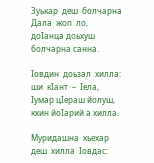Зуькар  деш  болчарна  Дала  жоп  ло,  доIанца доьхуш болчарна санна.

Iовдин  доьзал  хилла: ши  кIант  –  Iела,  Iумар цIераш йолуш, кхин йоIарий а хилла.

Муридашна  хьехар деш  хилла  Iовдас: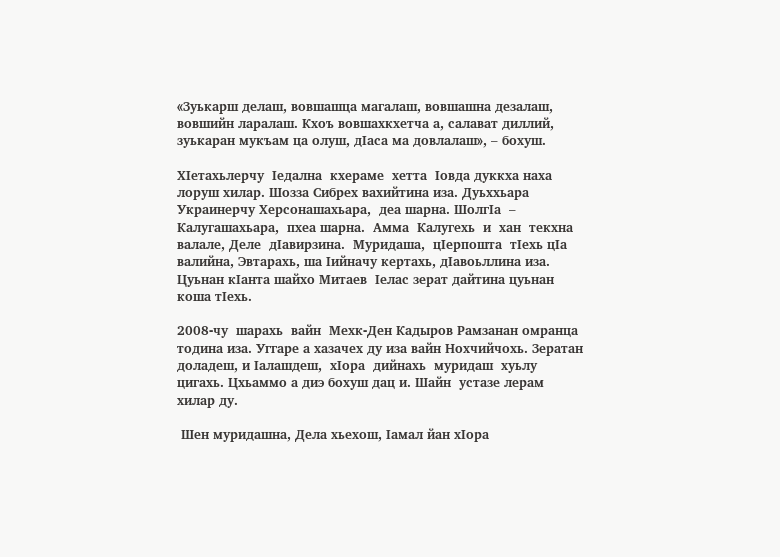«Зуькарш делаш, вовшашца магалаш, вовшашна дезалаш, вовшийн ларалаш. Кхоъ вовшахкхетча а, салават диллий, зуькаран мукъам ца олуш, дIаса ма довлалаш», – бохуш.

ХIетахьлерчу  Iедална  кхераме  хетта  Iовда дуккха наха лоруш хилар. Шозза Сибрех вахийтина иза. Дуьххьара Украинерчу Херсонашахьара,  деа шарна. ШолгIа  –  Калугашахьара,  пхеа шарна.  Амма  Калугехь  и  хан  текхна  валале, Деле  дIавирзина.  Муридаша,  цIерпошта  тIехь цIа валийна, Эвтарахь, ша Iийначу кертахь, дIавоьллина иза. Цуьнан кIанта шайхо Митаев  Iелас зерат дайтина цуьнан коша тIехь.

2008-чу  шарахь  вайн  Мехк-Ден Кадыров Рамзанан омранца тодина иза. Уггаре а хазачех ду иза вайн Нохчийчохь. Зератан доладеш, и Iалашдеш,  хIора  дийнахь  муридаш  хуьлу  цигахь. Цхьаммо а диэ бохуш дац и. Шайн  устазе лерам хилар ду.

 Шен муридашна, Дела хьехош, Iамал йан хIора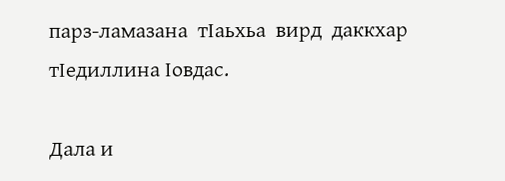парз-ламазана  тIаьхьа  вирд  даккхар  тIедиллина Iовдас.

Дала и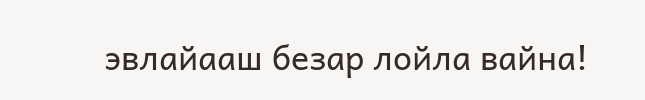эвлайааш безар лойла вайна!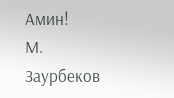Амин!                                                          М. Заурбеков